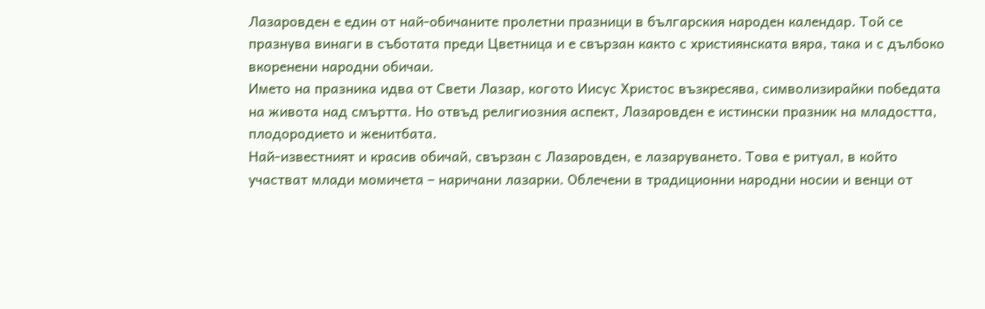Лазаровден е един от най-обичаните пролетни празници в българския народен календар. Той се празнува винаги в съботата преди Цветница и е свързан както с християнската вяра, така и с дълбоко вкоренени народни обичаи.
Името на празника идва от Свети Лазар, когото Иисус Христос възкресява, символизирайки победата на живота над смъртта. Но отвъд религиозния аспект, Лазаровден е истински празник на младостта, плодородието и женитбата.
Най-известният и красив обичай, свързан с Лазаровден, е лазаруването. Това е ритуал, в който участват млади момичета – наричани лазарки. Облечени в традиционни народни носии и венци от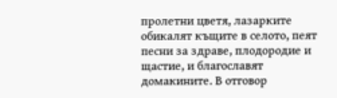пролетни цветя, лазарките обикалят къщите в селото, пеят песни за здраве, плодородие и щастие, и благославят домакините. В отговор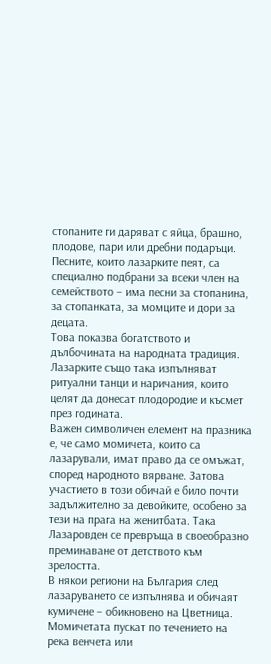стопаните ги даряват с яйца, брашно, плодове, пари или дребни подаръци.
Песните, които лазарките пеят, са специално подбрани за всеки член на семейството – има песни за стопанина, за стопанката, за момците и дори за децата.
Това показва богатството и дълбочината на народната традиция. Лазарките също така изпълняват ритуални танци и наричания, които целят да донесат плодородие и късмет през годината.
Важен символичен елемент на празника е, че само момичета, които са лазарували, имат право да се омъжат, според народното вярване. Затова участието в този обичай е било почти задължително за девойките, особено за тези на прага на женитбата. Така Лазаровден се превръща в своеобразно преминаване от детството към зрелостта.
В някои региони на България след лазаруването се изпълнява и обичаят кумичене – обикновено на Цветница.
Момичетата пускат по течението на река венчета или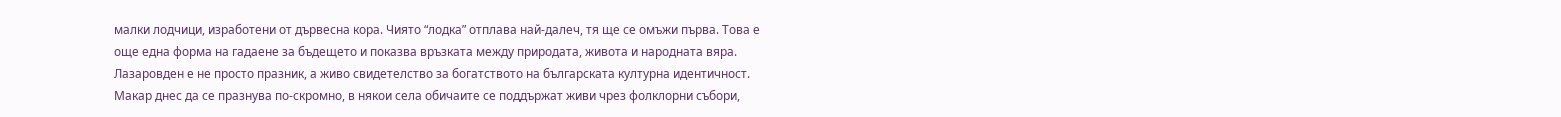малки лодчици, изработени от дървесна кора. Чиято “лодка” отплава най-далеч, тя ще се омъжи първа. Това е още една форма на гадаене за бъдещето и показва връзката между природата, живота и народната вяра.
Лазаровден е не просто празник, а живо свидетелство за богатството на българската културна идентичност. Макар днес да се празнува по-скромно, в някои села обичаите се поддържат живи чрез фолклорни събори,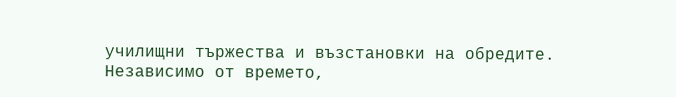училищни тържества и възстановки на обредите.
Независимо от времето,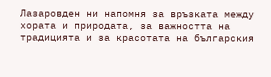Лазаровден ни напомня за връзката между хората и природата, за важността на традицията и за красотата на българския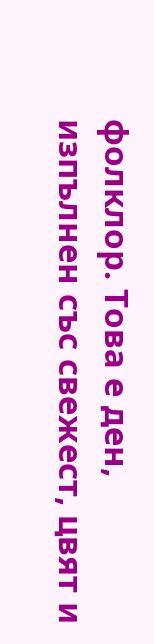фолклор. Това е ден, изпълнен със свежест, цвят и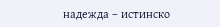надежда – истинско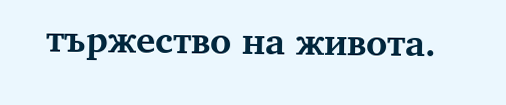тържество на живота.